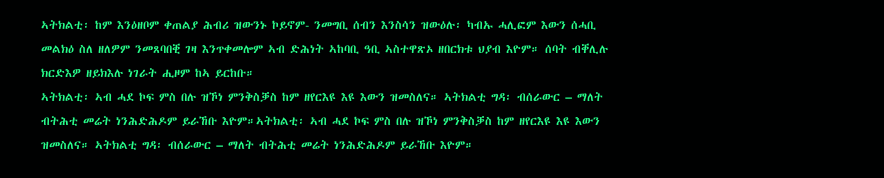ኣትክልቲ፡ ከም እንዕዘቦም ቀጠልያ ሕብሪ ዝውንኑ ኮይኖም- ንመግቢ ሰብን እንስሳን ዝውዕሉ፡ ካብኡ ሓሊፎም እውን ሰሓቢ መልክዕ ስለ ዘለዎም ንመጸባበቒ ገዛ እንጥቀመሎም ኣብ ድሕነት ኣከባቢ ዓቢ ኣስተዋጽኦ ዘበርክቱ ህያብ እዮም። ሰባት ብቐሊሉ ክርድእዎ ዘይክእሉ ነገራት ሒዞም ከኣ ይርከቡ።
ኣትክልቲ፡ ኣብ ሓደ ኮፍ ምስ በሉ ዝኾነ ምንቅስቓስ ከም ዘየርእዩ እዩ እውን ዝመስለና። ኣትክልቲ ግዳ፡ ብሰራውር – ማለት ብትሕቲ መሬት ነንሕድሕዶም ይራኸቡ እዮም።ኣትክልቲ፡ ኣብ ሓደ ኮፍ ምስ በሉ ዝኾነ ምንቅስቓስ ከም ዘየርእዩ እዩ እውን ዝመስለና። ኣትክልቲ ግዳ፡ ብሰራውር – ማለት ብትሕቲ መሬት ነንሕድሕዶም ይራኸቡ እዮም።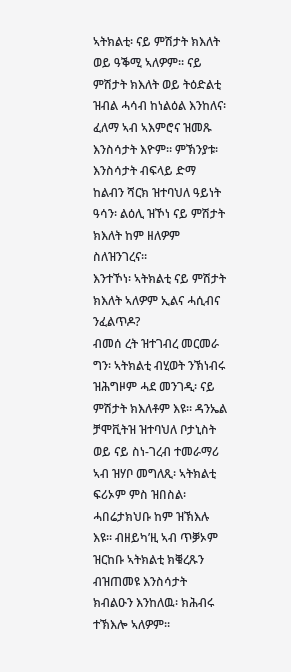ኣትክልቲ፡ ናይ ምሽታት ክእለት ወይ ዓቕሚ ኣለዎም። ናይ ምሽታት ክእለት ወይ ትዕድልቲ ዝብል ሓሳብ ከነልዕል እንከለና፡ ፈለማ ኣብ ኣእምሮና ዝመጹ እንስሳታት እዮም። ምኽንያቱ፡ እንስሳታት ብፍላይ ድማ ከልብን ሻርክ ዝተባህለ ዓይነት ዓሳን፡ ልዕሊ ዝኾነ ናይ ምሽታት ክእለት ከም ዘለዎም ስለዝንገረና።
እንተኾነ፡ ኣትክልቲ ናይ ምሽታት ክእለት ኣለዎም ኢልና ሓሲብና ንፈልጥዶ?
ብመሰ ረት ዝተገብረ መርመራ ግን፡ ኣትክልቲ ብሂወት ንኽነብሩ ዝሕግዞም ሓደ መንገዲ፡ ናይ ምሽታት ክእለቶም እዩ። ዳንኤል ቻሞቪትዝ ዝተባህለ ቦታኒስት ወይ ናይ ስነ-ገረብ ተመራማሪ ኣብ ዝሃቦ መግለጺ፡ ኣትክልቲ ፍሪኦም ምስ ዝበስል፡ ሓበሬታክህቡ ከም ዝኽእሉ እዩ። ብዘይካ’ዚ ኣብ ጥቓኦም ዝርከቡ ኣትክልቲ ክቑረጹን ብዝጠመዩ እንስሳታት ክብልዑን እንከለዉ፡ ክሕብሩ ተኽእሎ ኣለዎም።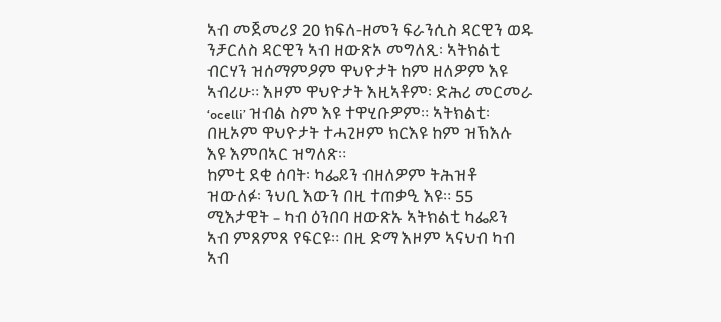ኣብ መጀመሪያ 20 ክፍለ-ዘመን ፍራንሲስ ዳርዊን ወዱ ንቻርለስ ዳርዊን ኣብ ዘውጽኦ መግለጺ፡ ኣትክልቲ ብርሃን ዝሰማምዖም ዋህዮታት ከም ዘለዎም እዩ ኣብሪሁ። እዞም ዋህዮታት እዚኣቶም፡ ድሕሪ መርመራ ‘ocelli’ ዝብል ስም እዩ ተዋሂቡዎም። ኣትክልቲ፡ በዚኦም ዋህዮታት ተሓጊዞም ክርእዩ ከም ዝኽእሉ እዩ እምበኣር ዝግለጽ።
ከምቲ ደቂ ሰባት፡ ካፌይን ብዘለዎም ትሕዝቶ ዝውለፉ፡ ንህቢ እውን በዚ ተጠቃዒ እዩ። 55 ሚእታዊት – ካብ ዕንበባ ዘውጽኡ ኣትክልቲ ካፌይን ኣብ ምጸምጸ የፍርዩ። በዚ ድማ እዞም ኣናህብ ካብ ኣብ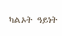ካልኦት ዓይነት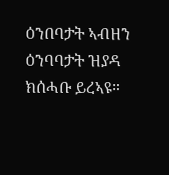ዕንበባታት ኣብዘን ዕንባባታት ዝያዳ ክሰሓቡ ይረኣዩ።